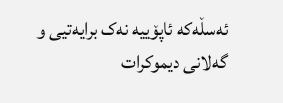ئەسڵەکە ئاپۆییە نەک برایەتیی و گەلانی دیموکرات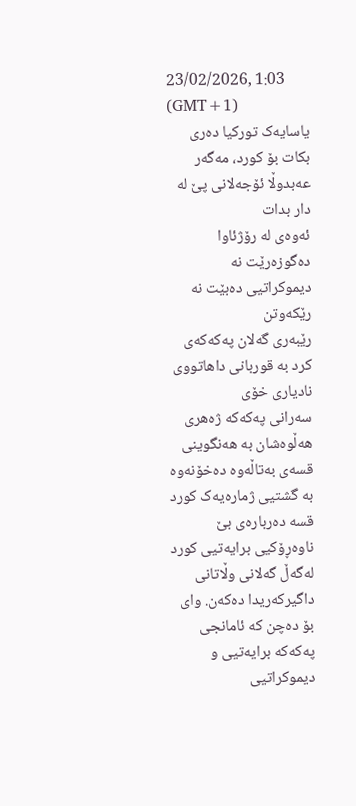23/02/2026, 1:03 (GMT+1)
یاسایەک تورکیا دەری بکات بۆ کورد، مەگەر عەبدوڵا ئۆجەلانی پێ لە دار بدات
ئەوەی لە رۆژئاوا دەگوزەرێت نە دیموکراتیی دەبێت نە رێکەوتن
رێبەری گەلان پەکەکەی کرد بە قوربانی داهاتووی نادیاری خۆی
سەرانی پەکەکە ژەهری هەڵوەشان بە هەنگوینی قسەی بەتاڵەوە دەخۆنەوە
بە گشتیی ژمارەیەک کورد قسە دەربارەی بێ ناوەڕۆکیی برایەتیی کورد لەگەڵ گەلانی وڵاتانی داگیرکەریدا دەکەن. وای بۆ دەچن کە ئامانجی پەکەکە برایەتیی و دیموکراتیی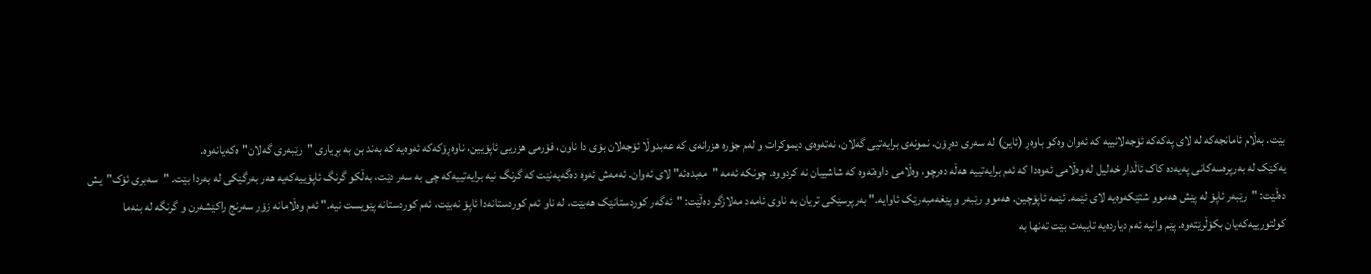بێت. بەڵام ئامانجەکە لە لای پەکەکە ئۆجەلانییە کە ئەوان وەکو باوەڕ (ئاین) لە سەری دەڕۆن. نمونەی برایەتیی گەلان، نەتەوەی دیموکرات و لەم جۆرە هزرانەی کە عەبدوڵا ئۆجەلان بۆی دا ناون، فۆرمی هزریی ئاپۆیین، ناوەڕۆکەکە ئەوەیە کە بەند بن بە بڕیاری "رێبەری گەلان"ەکەیانەوە.
یەکێک لە بەرپرەسەکانی پەیەدە کاک ئاڵدار خەلیل لە وەڵامی ئەوەدا کە ئەم برایەتییە هەڵە دەرچو، وەڵامی داوەتەوە کە شاشییان نە کردووە. چونکە ئەمە "مەبدەئە" لای ئەوان. ئەمەش ئەوە دەگەیەنێت کە گرنگ نیە برایەتییەکە چی بە سەر دێت، بەڵکو گرنگ ئاپۆییەکەیە هەر بەرگێکی لە بەردا بێت. "سەبری ئۆک"یش دەڵێت: "رێبەر ئاپۆ لە پێش هەموو شتێكەوەیە لای ئێمە. ئێمە ئاپۆچین. هەموو رێبەر و پێغەمبەرێک ئاوایە." بەرپرسێکی تریان بە ناوی ئامەد مەلازگر دەڵێت: "ئەگەر کوردستانێک هەبێت، لە ناو ئەم کوردستانەدا ئاپۆ نەبێت، ئەم کوردستانە پێویست نیە." ئەم وەڵامانە زۆر سەرنج راکێشەرن و گرنگە لە بنەما کولتورییەکەیان بکۆڵرێتەوە. پێم وانیە ئەم دیاردەیە تایبەت بێت تەنها بە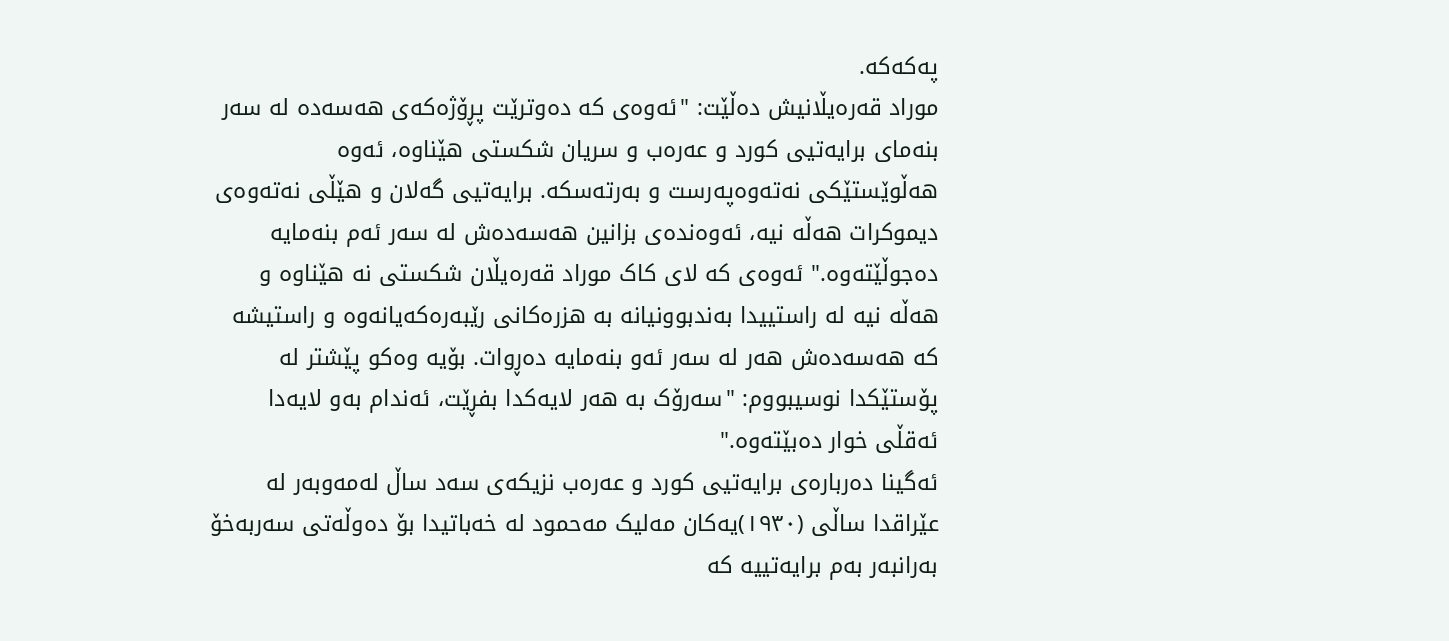پەکەکە.
موراد قەرەیڵانیش دەڵێت: "ئەوەی کە دەوترێت پڕۆژەکەی هەسەدە لە سەر بنەمای برایەتیی کورد و عەرەب و سریان شکستی هێناوە، ئەوە هەڵوێستێکی نەتەوەپەرست و بەرتەسکە. برایەتیی گەلان و هێڵی نەتەوەی دیموکرات هەڵە نیە، ئەوەندەی بزانین هەسەدەش لە سەر ئەم بنەمایە دەجوڵێتەوە." ئەوەی کە لای کاک موراد قەرەیڵان شکستی نە هێناوە و هەڵە نیە لە راستییدا بەندبوونیانە بە هزرەکانی رێبەرەکەیانەوە و راستیشە کە هەسەدەش هەر لە سەر ئەو بنەمایە دەڕوات. بۆیە وەکو پێشتر لە پۆستێکدا نوسیبووم: "سەرۆک بە هەر لایەکدا بفڕێت، ئەندام بەو لایەدا ئەقڵی خوار دەبێتەوە."
ئەگینا دەربارەی برایەتیی کورد و عەرەب نزیکەی سەد ساڵ لەمەوبەر لە عێراقدا ساڵی (١٩٣٠)یەکان مەلیک مەحمود لە خەباتیدا بۆ دەوڵەتی سەربەخۆ بەرانبەر بەم برایەتییە کە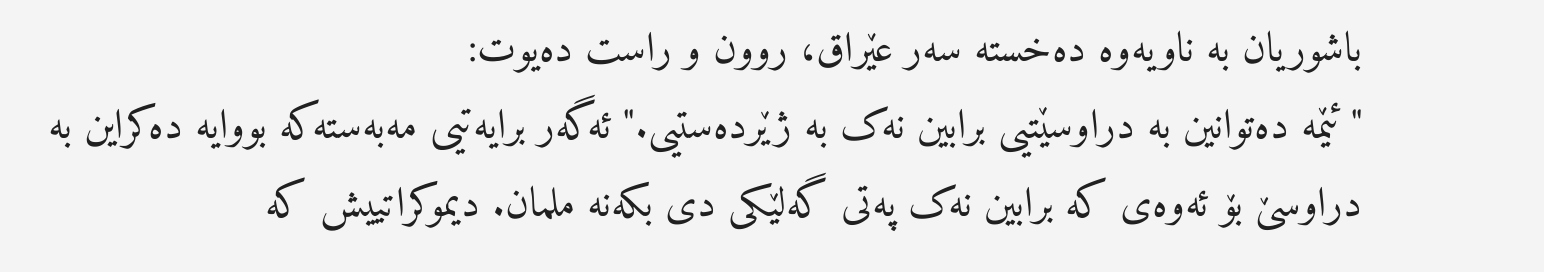باشوریان بە ناویەوە دەخستە سەر عێراق، روون و راست دەیوت:
"ئێمە دەتوانین بە دراوسێتیی برابین نەک بە ژێردەستیی." ئەگەر برایەتیی مەبەستەکە بووایە دەکراین بە دراوسێ بۆ ئەوەی کە برابین نەک پەتی گەلێکی دی بکەنە ملمان. دیموکراتییش کە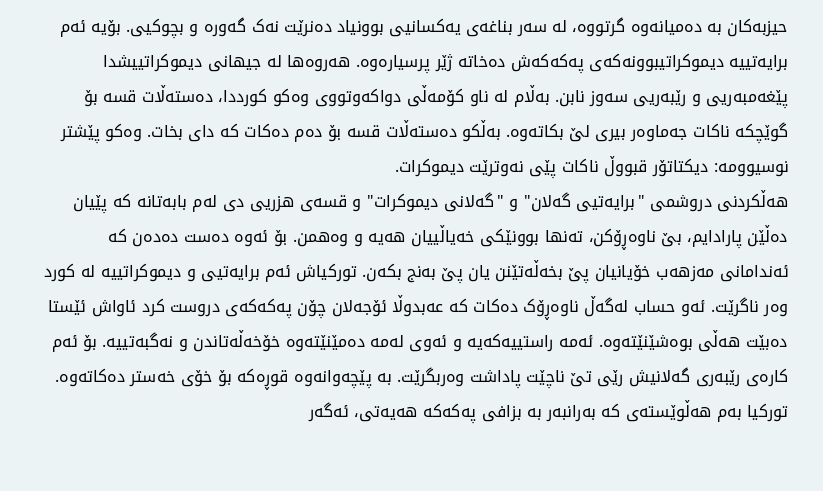حیزبەکان بە دەمیانەوە گرتووە، لە سەر بناغەی یەکسانیی بوونیاد دەنرێت نەک گەورە و بچوکیی. بۆیە ئەم برایەتییە دیموکراتیبوونەکەی پەکەکەش دەخاتە ژێر پرسیارەوە. هەروەها لە جیهانی دیموکراتییشدا پێغەمبەریی و رێبەریی سەوز نابن. بەڵام لە ناو کۆمەڵی دواکەوتووی وەکو کورددا، دەستەڵات قسە بۆ گوێچکە ناکات جەماوەر بیری لێ بکاتەوە. بەڵکو دەستەڵات قسە بۆ دەم دەکات کە دای بخات. وەکو پێشتر نوسیوومە: دیکتاتۆر قبووڵ ناکات پێی نەوترێت دیموکرات.
هەڵکردنی دروشمی "برایەتیی گەلان" و "گەلانی دیموکرات" و قسەی هزریی دی لەم بابەتانە کە پێیان دەڵێن پارادایم، بێ ناوەڕۆکن، تەنها بوونێکی خەیاڵییان هەیە و وەهمن. بۆ ئەوە دەست دەدەن کە ئەندامانی مەزهەب خۆیانیان پێ بخەڵەتێنن یان پێ بەنج بکەن. تورکیاش ئەم برایەتیی و دیموکراتییە لە کورد وەر ناگرێت. ئەو حساب لەگەڵ ناوەڕۆک دەکات کە عەبدوڵا ئۆجەلان چۆن پەکەکەی دروست کرد ئاواش ئێستا دەبێت هەڵی بوەشێنێتەوە. ئەمە راستییەکەیە و ئەوی لەمە دەمێنێتەوە خۆخەڵەتاندن و نەگبەتییە. بۆ ئەم کارەی رێبەری گەلانیش رێی تێ ناچێت پاداشت وەربگرێت. بە پێچەوانەوە قوڕەکە بۆ خۆی خەستر دەکاتەوە. تورکیا بەم هەڵوێستەی کە بەرانبەر بە بزافی پەکەکە هەیەتی، ئەگەر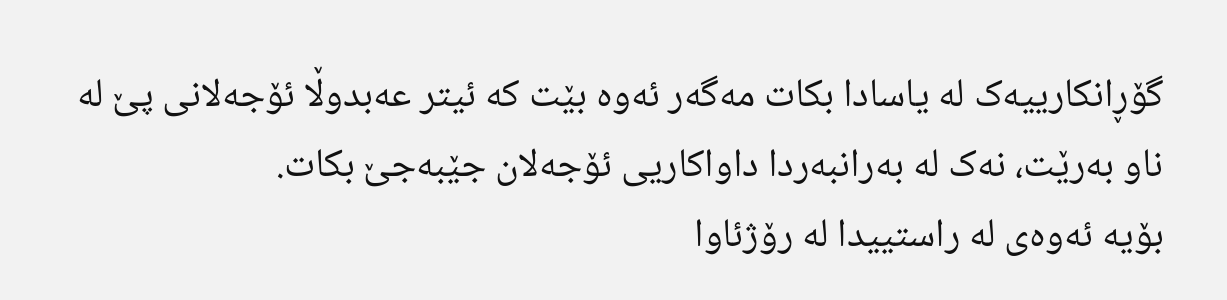گۆڕانکارییەک لە یاسادا بکات مەگەر ئەوە بێت کە ئیتر عەبدوڵا ئۆجەلانی پێ لە ناو بەرێت، نەک لە بەرانبەردا داواکاریی ئۆجەلان جێبەجێ بکات.
بۆیە ئەوەی لە راستییدا لە رۆژئاوا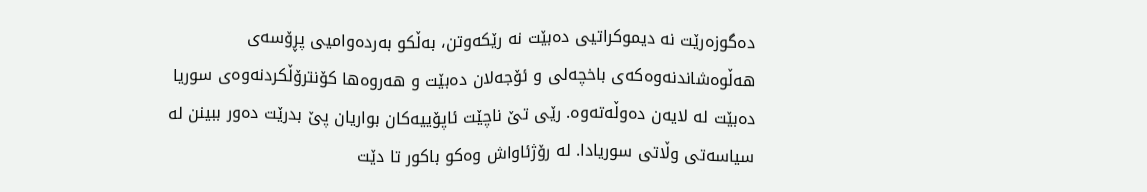دەگوزەرێت نە دیموکراتیی دەبێت نە رێکەوتن، بەڵکو بەردەوامیی پڕۆسەی هەڵوەشاندنەوەکەی باخچەلی و ئۆجەلان دەبێت و هەروەها کۆنترۆڵکردنەوەی سوریا دەبێت لە لایەن دەوڵەتەوە. رێی تێ ناچێت ئاپۆییەکان بواریان پێ بدرێت دەور ببینن لە سیاسەتی وڵاتی سوریادا. لە رۆژئاواش وەکو باکور تا دێت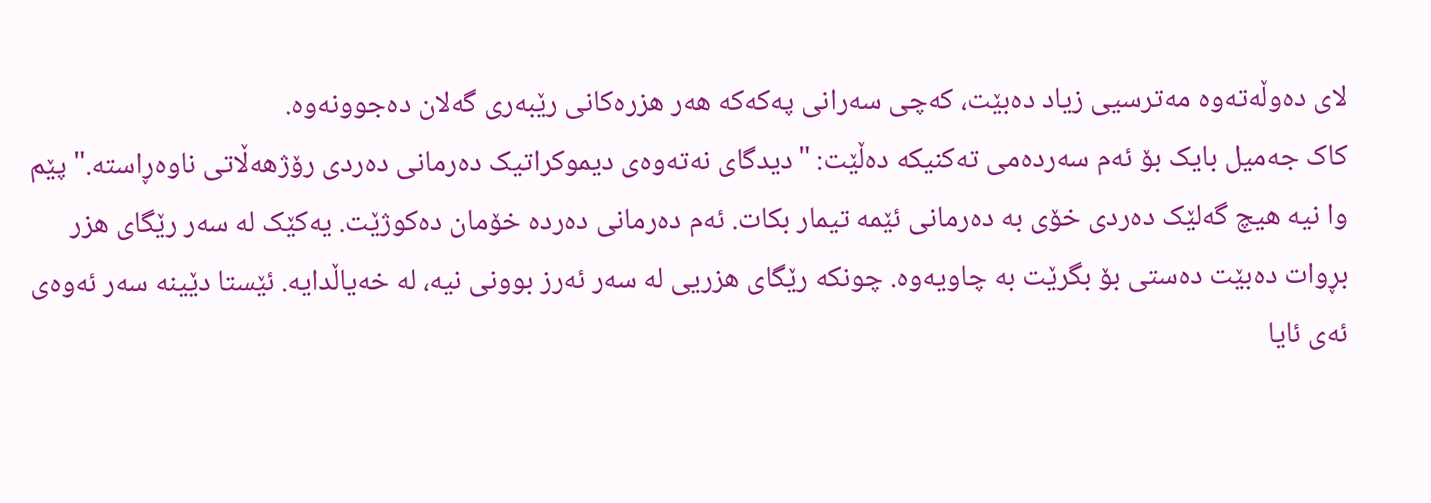لای دەوڵەتەوە مەترسیی زیاد دەبێت، کەچی سەرانی پەکەکە هەر هزرەکانی رێبەری گەلان دەجوونەوە.
کاک جەمیل بایک بۆ ئەم سەردەمی تەکنیکە دەڵێت: "دیدگای نەتەوەی دیموکراتیک دەرمانی دەردی رۆژهەڵاتی ناوەڕاستە." پێم وا نیە هیچ گەلێک دەردی خۆی بە دەرمانی ئێمە تیمار بکات. ئەم دەرمانی دەردە خۆمان دەکوژێت. یەکێک لە سەر رێگای هزر بڕوات دەبێت دەستی بۆ بگرێت بە چاویەوە. چونکە رێگای هزریی لە سەر ئەرز بوونی نیە، لە خەیاڵدایە. ئێستا دێینە سەر ئەوەی ئەی ئایا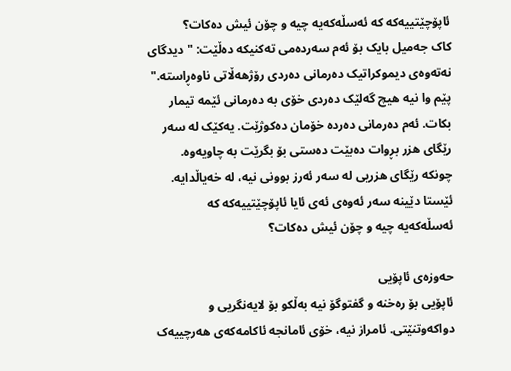ئاپۆچێتییەکە کە ئەسڵەکەیە چیە و چۆن ئیش دەکات؟
کاک جەمیل بایک بۆ ئەم سەردەمی تەکنیکە دەڵێت: "دیدگای نەتەوەی دیموکراتیک دەرمانی دەردی رۆژهەڵاتی ناوەڕاستە." پێم وا نیە هیچ گەلێک دەردی خۆی بە دەرمانی ئێمە تیمار بکات. ئەم دەرمانی دەردە خۆمان دەکوژێت. یەکێک لە سەر رێگای هزر بڕوات دەبێت دەستی بۆ بگرێت بە چاویەوە. چونکە رێگای هزریی لە سەر ئەرز بوونی نیە، لە خەیاڵدایە. ئێستا دێینە سەر ئەوەی ئەی ئایا ئاپۆچێتییەکە کە ئەسڵەکەیە چیە و چۆن ئیش دەکات؟

حەوزەی ئاپۆیی
ئاپۆیی بۆ رەخنە و گفتوگۆ نیە بەڵکو بۆ لایەنگریی و دواکەوتنێتی. ئامراز نیە، خۆی ئامانجە ئاکامەکەی هەرچییەک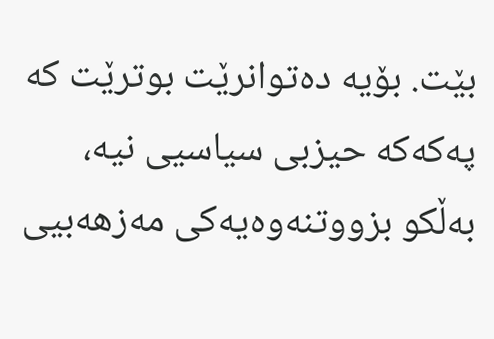بێت. بۆیە دەتوانرێت بوترێت کە پەکەکە حیزبی سیاسیی نیە، بەڵکو بزووتنەوەیەکی مەزهەبیی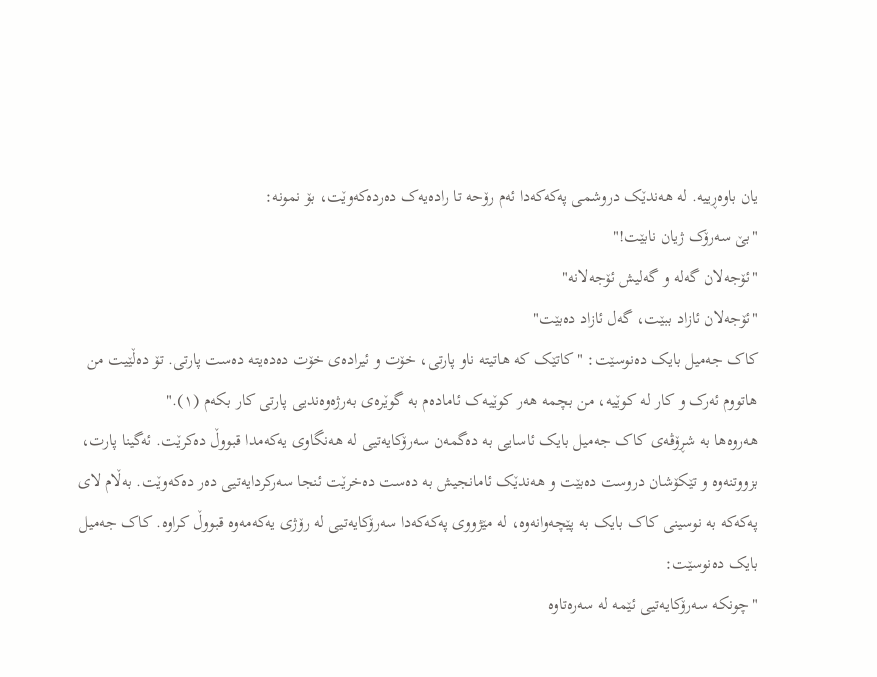یان باوەڕییە. لە هەندێک دروشمی پەکەکەدا ئەم رۆحە تا رادەیەک دەردەکەوێت، بۆ نمونە:
"بێ سەرۆک ژیان نابێت!"
"ئۆجەلان گەلە و گەلیش ئۆجەلانە"
"ئۆجەلان ئازاد ببێت، گەل ئازاد دەبێت"
کاک جەمیل بایک دەنوسێت: "کاتێک کە هاتیتە ناو پارتی، خۆت و ئیرادەی خۆت دەدەیتە دەست پارتی. تۆ دەڵێیت من هاتووم ئەرک و کار لە کوێیە، من بچمە هەر کوێیەک ئامادەم بە گوێرەی بەرژەوەندیی پارتی کار بکەم (١)."
هەروەها بە شڕۆڤەی کاک جەمیل بایک ئاسایی بە دەگمەن سەرۆکایەتیی لە هەنگاوی یەکەمدا قبووڵ دەکرێت. ئەگینا پارت، بزووتنەوە و تێکۆشان دروست دەبێت و هەندێک ئامانجیش بە دەست دەخرێت ئنجا سەرکردایەتیی دەر دەکەوێت. بەڵام لای پەکەکە بە نوسینی کاک بایک بە پێچەوانەوە، لە مێژووی پەکەکەدا سەرۆکایەتیی لە رۆژی یەکەمەوە قبووڵ کراوە. کاک جەمیل بایک دەنوسێت:
"چونکە سەرۆکایەتیی ئێمە لە سەرەتاوە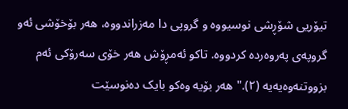تیۆریی شۆڕشی نوسیووە و گروپی دا مەزراندووە، هەر بۆخۆشی ئەو گروپەی پەروەردە کردووە. تاکو ئەمڕۆش هەر خۆی سەرۆکی ئەم بزووتنەوەیەیە (٢)." هەر بۆیە وەکو بایک دەنوسێت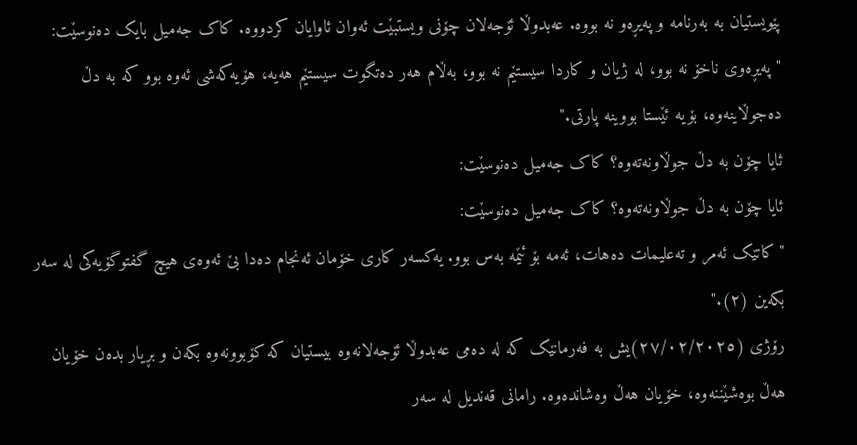پێویستیان بە بەرنامە و پەیڕەو نە بووە. عەبدوڵا ئۆجەلان چۆنی ویستبێت ئەوان ئاوایان کردووە. کاک جەمیل بایک دەنوسێت:
"پەیڕەوی ناخۆ نە بوو، لە ژیان و کاردا سیستێم نە بوو، بەڵام هەر دەتگوت سیستێم هەیە، هۆیەکەشی ئەوە بوو کە بە دڵ دەجوڵاینەوە، بۆیە ئێستا بووینە پارتی."
ئایا چۆن بە دڵ جوڵاونەتەوە؟ کاک جەمیل دەنوسێت:
ئایا چۆن بە دڵ جوڵاونەتەوە؟ کاک جەمیل دەنوسێت:
"کاتێک ئەمر و تەعلیمات دەهات، ئەمە بۆ ئێمە بەس بوو. یەکسەر کاری خۆمان ئەنجام دەدا بێ ئەوەی هیچ گفتوگۆیەکی لە سەر بکەین (٢)."
رۆژی (٢٧/٠٢/٢٠٢٥)یش بە فەرمانێک کە لە دەمی عەبدوڵا ئۆجەلانەوە بیستیان کە کۆبوونەوە بکەن و بڕیار بدەن خۆیان هەڵ بوەشێننەوە، خۆیان هەڵ وەشاندەوە. رامانی قەندیل لە سەر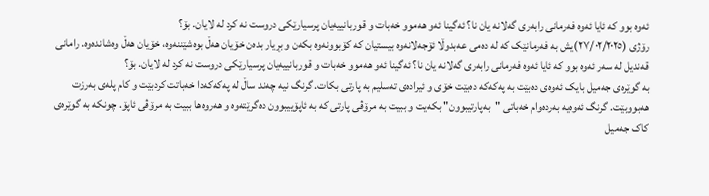ئەوە بوو کە ئایا ئەوە فەرمانی رابەری گەلانە یان نا؟ ئەگینا ئەو هەموو خەبات و قوربانییەیان پرسیارێکی دروست نە کرد لە لایان. بۆ؟
رۆژی (٢٧/٠٢/٢٠٢٥)یش بە فەرمانێک کە لە دەمی عەبدوڵا ئۆجەلانەوە بیستیان کە کۆبوونەوە بکەن و بڕیار بدەن خۆیان هەڵ بوەشێننەوە، خۆیان هەڵ وەشاندەوە. رامانی قەندیل لە سەر ئەوە بوو کە ئایا ئەوە فەرمانی رابەری گەلانە یان نا؟ ئەگینا ئەو هەموو خەبات و قوربانییەیان پرسیارێکی دروست نە کرد لە لایان. بۆ؟
بە گوێرەی جەمیل بایک ئەوەی دەبێت بە پەکەکە دەبێت خۆی و ئیرادەی تەسلیم بە پارتی بکات. گرنگ نیە چەند ساڵ لە پەکەکەدا خەباتت کردبێت و کام پلەی بەرزت هەبووبێت. گرنگ ئەوەیە بەردەوام خەباتی "بەپارتیبوون" بکەیت و ببیت بە مرۆڤی پارتی کە بە ئاپۆییبوون دەگرێتەوە و هەروەها ببیت بە مرۆڤی ئاپۆ. چونکە بە گوێرەی کاک جەمیل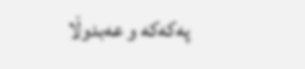پەکەکە و عەبدوڵا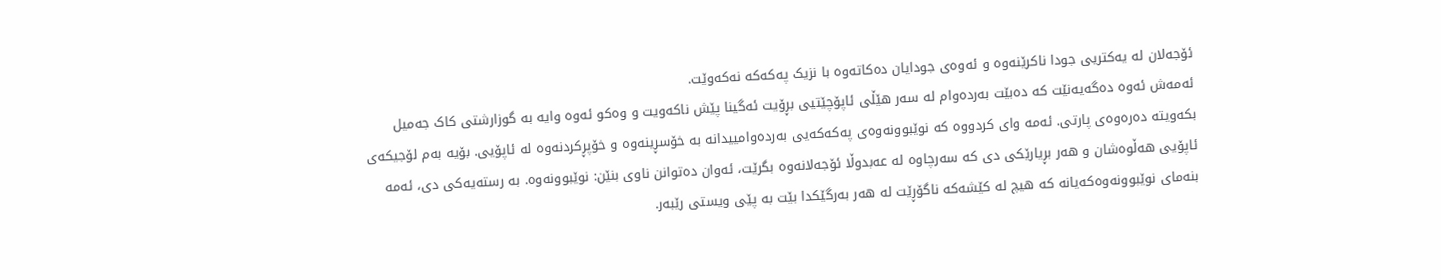ئۆجەلان لە یەکتریی جودا ناکرێنەوە و ئەوەی جودایان دەکاتەوە با نزیک پەکەکە نەکەوێت.
ئەمەش ئەوە دەگەیەنێت کە دەبێت بەردەوام لە سەر هێڵی ئاپۆچێتیی بڕۆیت ئەگینا پێش ناکەویت و وەکو ئەوە وایە بە گوزارشتی کاک جەمیل بکەویتە دەرەوەی پارتی. ئەمە وای کردووە کە نوێبوونەوەی پەکەکەیی بەردەوامییدانە بە خۆسڕینەوە و خۆپڕکردنەوە لە ئاپۆیی. بۆیە بەم لۆجیکەی ئاپۆیی هەڵوەشان و هەر بڕیارێکی دی کە سەرچاوە لە عەبدوڵا ئۆجەلانەوە بگرێت، ئەوان دەتوانن ناوی بنێن: نوێبوونەوە. بە رستەیەکی دی، ئەمە بنەمای نوێبوونەوەکەیانە کە هیچ لە کێشەکە ناگۆڕێت لە هەر بەرگێکدا بێت بە پێی ویستی رێبەر.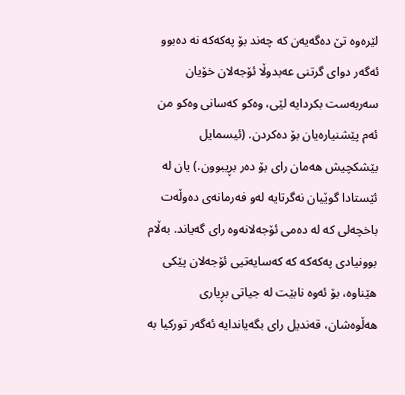لێرەوە تێ دەگەیەن کە چەند بۆ پەکەکە نە دەبوو ئەگەر دوای گرتنی عەبدوڵا ئۆجەلان خۆیان سەربەست بکردایە لێی، وەکو کەسانی وەکو من ئەم پێشنیارەیان بۆ دەکردن. (ئیسمایل بێشکچیش هەمان رای بۆ دەر بڕیبوون.) یان لە ئێستادا گوێیان نەگرتایە لەو فەرمانەی دەوڵەت باخچەلی کە لە دەمی ئۆجەلانەوە رای گەیاند. بەڵام بوونیادی پەکەکە کە کەسایەتیی ئۆجەلان پێکی هێناوە، بۆ ئەوە نابێت لە جیاتی بڕیاری هەڵوەشان، قەندیل رای بگەیاندایە ئەگەر تورکیا بە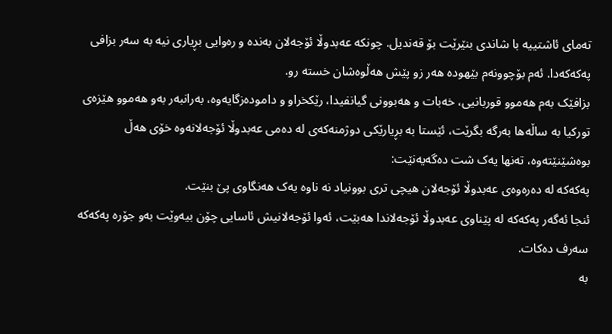تەمای ئاشتییە با شاندی بنێرێت بۆ قەندیل. چونکە عەبدوڵا ئۆجەلان بەندە و رەوایی بڕیاری نیە بە سەر بزافی پەکەکەدا. ئەم بۆچوونەم بێهودە هەر زو پێش هەڵوەشان خستە رو.
بزافێک بەم هەموو قوربانیی، خەبات و هەبوونی گیانفیدا، رێکخراو و دامودەزگایەوە، بەرانبەر بەو هەموو هێزەی تورکیا بە ساڵەها بەرگە بگرێت، ئێستا بە بڕیارێکی دوژمنەکەی لە دەمی عەبدوڵا ئۆجەلانەوە خۆی هەڵ بوەشێنێتەوە، تەنها یەک شت دەگەیەنێت:
پەکەکە لە دەرەوەی عەبدوڵا ئۆجەلان هیچی تری بوونیاد نە ناوە یەک هەنگاوی پێ بنێت.
ئنجا ئەگەر پەکەکە لە پێناوی عەبدوڵا ئۆجەلاندا هەبێت، ئەوا ئۆجەلانیش ئاسایی چۆن بیەوێت بەو جۆرە پەکەکە سەرف دەکات.
بە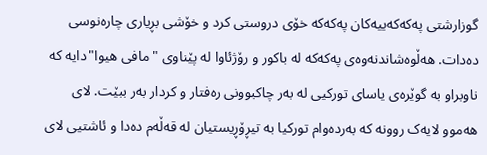گوزارشتی پەکەکەییەکان پەکەکە خۆی دروستی کرد و خۆشی بڕیاری چارەنوسی دەدات. هەڵوەشاندنەوەی پەکەکە لە باکور و رۆژئاوا لە پێناوی "مافی هیوا"دایە کە ناوبراو بە گوێرەی یاسای تورکیی لە بەر چاکبوونی رەفتار و کردار بەر ببێت. لای هەموو لایەک روونە کە بەردەوام تورکیا بە تیڕۆڕیستیان لە قەڵەم دەدا و ئاشتیی لای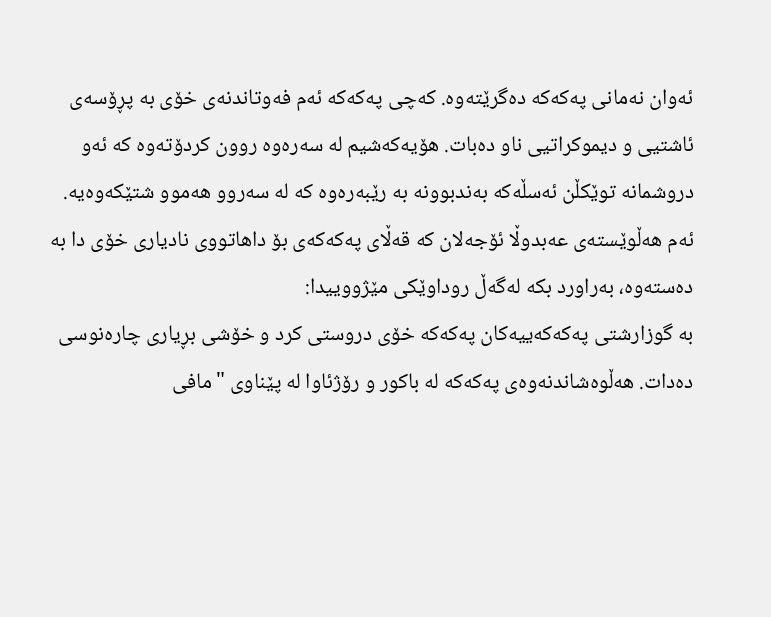ئەوان نەمانی پەکەکە دەگرێتەوە. کەچی پەکەکە ئەم فەوتاندنەی خۆی بە پڕۆسەی ئاشتیی و دیموکراتیی ناو دەبات. هۆیەکەشیم لە سەرەوە روون کردۆتەوە کە ئەو دروشمانە توێکڵن ئەسڵەکە بەندبوونە بە رێبەرەوە کە لە سەروو هەموو شتێکەوەیە. ئەم هەڵوێستەی عەبدوڵا ئۆجەلان کە قەڵای پەکەکەی بۆ داهاتووی نادیاری خۆی دا بە دەستەوە، بەراورد بکە لەگەڵ روداوێکی مێژووییدا:
بە گوزارشتی پەکەکەییەکان پەکەکە خۆی دروستی کرد و خۆشی بڕیاری چارەنوسی دەدات. هەڵوەشاندنەوەی پەکەکە لە باکور و رۆژئاوا لە پێناوی "مافی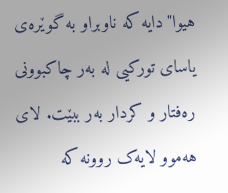هیوا"دایە کە ناوبراو بە گوێرەی یاسای تورکیی لە بەر چاکبوونی رەفتار و کردار بەر ببێت. لای هەموو لایەک روونە کە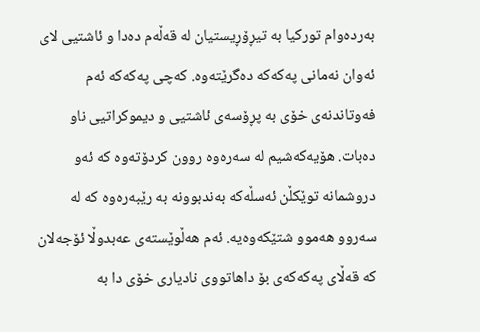بەردەوام تورکیا بە تیڕۆڕیستیان لە قەڵەم دەدا و ئاشتیی لای ئەوان نەمانی پەکەکە دەگرێتەوە. کەچی پەکەکە ئەم فەوتاندنەی خۆی بە پڕۆسەی ئاشتیی و دیموکراتیی ناو دەبات. هۆیەکەشیم لە سەرەوە روون کردۆتەوە کە ئەو دروشمانە توێکڵن ئەسڵەکە بەندبوونە بە رێبەرەوە کە لە سەروو هەموو شتێکەوەیە. ئەم هەڵوێستەی عەبدوڵا ئۆجەلان کە قەڵای پەکەکەی بۆ داهاتووی نادیاری خۆی دا بە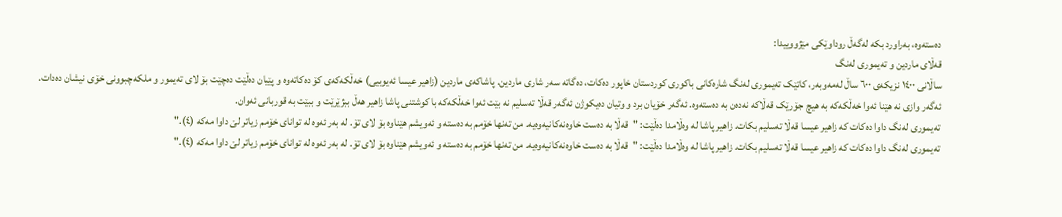دەستەوە، بەراورد بکە لەگەڵ روداوێکی مێژووییدا:
قەڵای ماردین و تەیموری لەنگ
ساڵانی ١٤٠٠ نزیکەی ٦٠٠ ساڵ لەمەوبەر، کاتێک تەیموری لەنگ شارەکانی باکوری کوردستان خاپور دەکات، دەگاتە سەر شاری ماردین. پاشاکەی ماردین (زاهیر عیسا ئەیوبیی) خەڵکەکەی کۆ دەکاتەوە و پێیان دەڵێت دەچێت بۆ لای تەیمور و ملکەچبوونی خۆی نیشان دەدات. ئەگەر وازی نە هێنا ئەوا خەڵکەکە بە هیچ جۆرێک قەڵاکە نەدەن بە دەستەوە. ئەگەر خۆیان برد و وتیان دەیکوژن ئەگەر قەڵا تەسلیم نە بێت ئەوا خەڵکەکە با کوشتنی پاشا زاهیر هەڵ ببژێرێت و ببێت بە قوربانی ئەوان.
تەیموری لەنگ داوا دەکات کە زاهیر عیسا قەڵا تەسلیم بکات. زاهیر پاشا لە وەڵامدا دەڵێت: "قەڵا بە دەست خاوەنەکانیەوەیە. من تەنها خۆمم بە دەستە و ئەویشم هێناوە بۆ لای تۆ. لە بەر ئەوە لە توانای خۆمم زیاتر لێ داوا مەکە (٤)."
تەیموری لەنگ داوا دەکات کە زاهیر عیسا قەڵا تەسلیم بکات. زاهیر پاشا لە وەڵامدا دەڵێت: "قەڵا بە دەست خاوەنەکانیەوەیە. من تەنها خۆمم بە دەستە و ئەویشم هێناوە بۆ لای تۆ. لە بەر ئەوە لە توانای خۆمم زیاتر لێ داوا مەکە (٤)."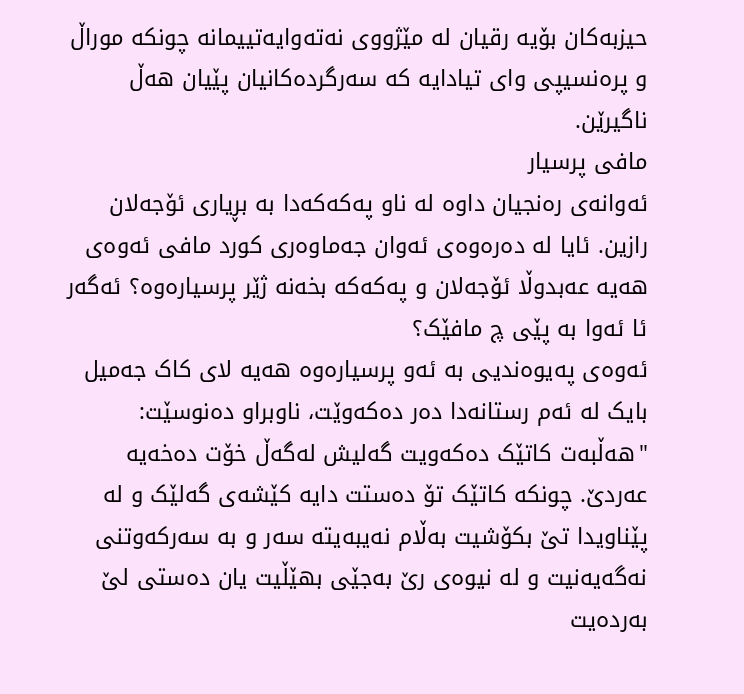حیزبەکان بۆیە رقیان لە مێژووی نەتەوایەتییمانە چونکە موراڵ و پرەنسیپی وای تیادایە کە سەرگردەکانیان پێیان هەڵ ناگیرێن.
مافی پرسیار
ئەوانەی رەنجیان داوە لە ناو پەکەکەدا بە بڕیاری ئۆجەلان رازین. ئایا لە دەرەوەی ئەوان جەماوەری کورد مافی ئەوەی هەیە عەبدوڵا ئۆجەلان و پەکەکە بخەنە ژێر پرسیارەوە؟ ئەگەر ئا ئەوا بە پێی چ مافێک؟
ئەوەی پەیوەندیی بە ئەو پرسیارەوە هەیە لای کاک جەمیل بایک لە ئەم رستانەدا دەر دەکەوێت، ناوبراو دەنوسێت:
"هەڵبەت کاتێک دەکەویت گەلیش لەگەڵ خۆت دەخەیە عەردێ. چونکە کاتێک تۆ دەستت دایە کێشەی گەلێک و لە پێناویدا تێ بکۆشیت بەڵام نەیبەیتە سەر و بە سەرکەوتنی نەگەیەنیت و لە نیوەی رێ بەجێی بهێڵیت یان دەستی لێ بەردەیت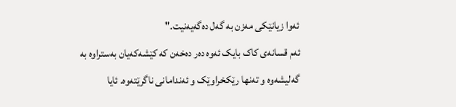ئەوا زیانێکی مەزن بە گەل دەگەیەنیت."
ئەم قسانەی کاک بایک ئەوە دەر دەخەن کە کێشەکەیان بەستراوە بە گەلیشەوە و تەنها رێکخراوێک و ئەندامانی ناگرێتەوە. ئایا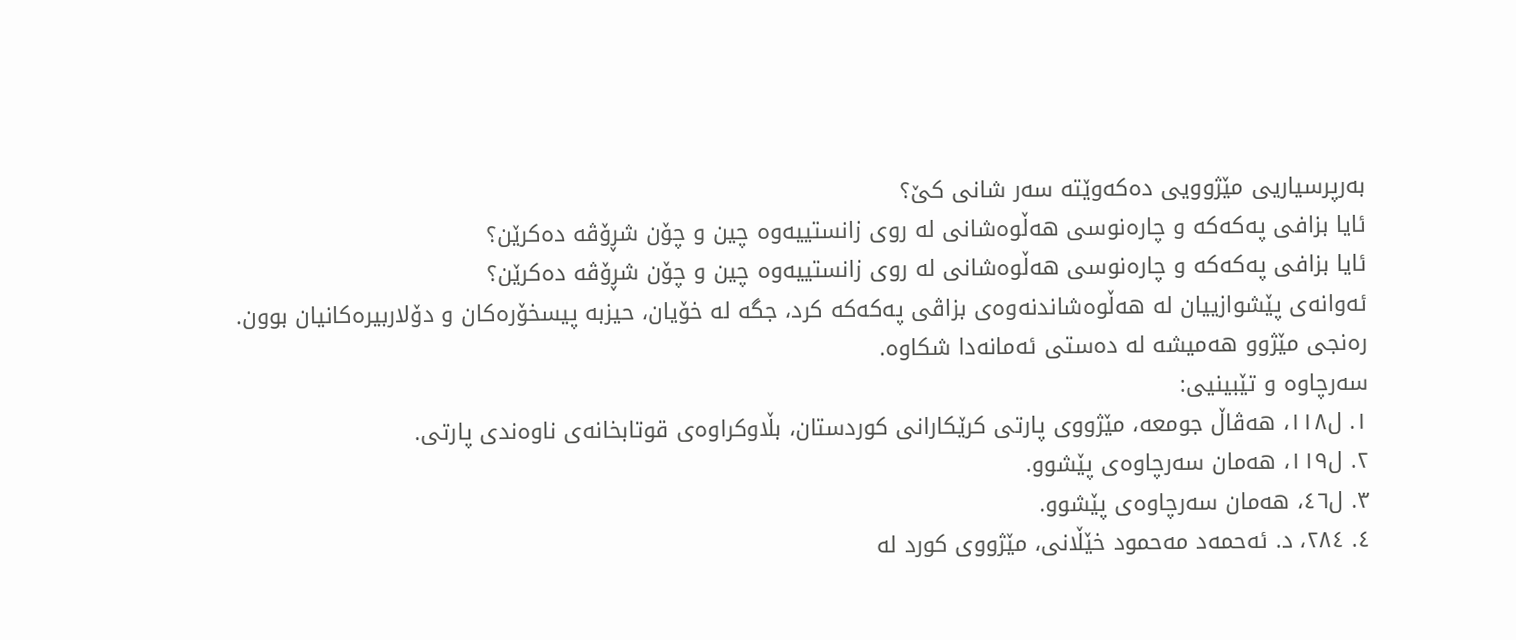بەرپرسیاریی مێژوویی دەکەوێتە سەر شانی کێ؟
ئایا بزافی پەکەکە و چارەنوسی هەڵوەشانی لە روی زانستییەوە چین و چۆن شڕۆڤە دەکرێن؟
ئایا بزافی پەکەکە و چارەنوسی هەڵوەشانی لە روی زانستییەوە چین و چۆن شڕۆڤە دەکرێن؟
ئەوانەی پێشوازییان لە هەڵوەشاندنەوەی بزاڤی پەکەکە کرد، جگە لە خۆیان، حیزبە پیسخۆرەکان و دۆلاربیرەکانیان بوون. رەنجی مێژوو هەمیشە لە دەستی ئەمانەدا شکاوە.
سەرچاوە و تێبینیی:
١. ل١١٨، هەڤاڵ جومعە، مێژووی پارتی کرێکارانی کوردستان، بڵاوکراوەی قوتابخانەی ناوەندی پارتی.
٢. ل١١٩، هەمان سەرچاوەی پێشوو.
٣. ل٤٦، هەمان سەرچاوەی پێشوو.
٤. ٢٨٤، د. ئەحمەد مەحمود خێڵانی، مێژووی کورد لە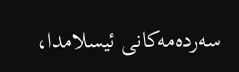سەردەمەکانی ئیسلامدا،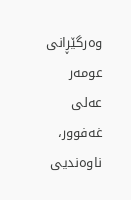وەرگێڕانی عومەر عەلی غەفوور، ناوەندیی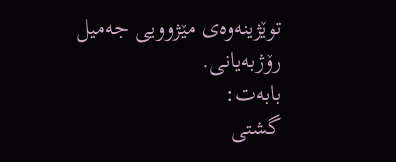توێژینەوەی مێژوویی جەمیل رۆژبەیانی.
بابەت:
گشتی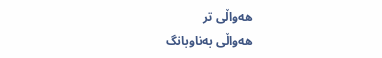هەواڵی تر
هەواڵی بەناوبانگ